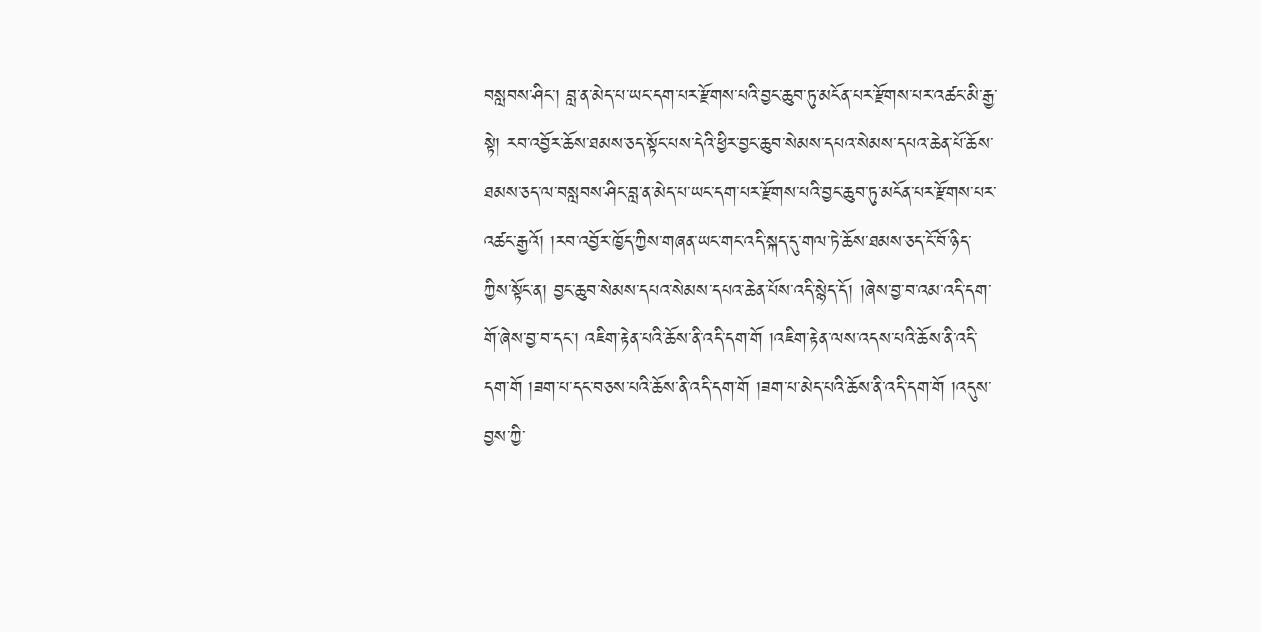བསླབས་ཤིང་། བླ་ན་མེད་པ་ཡང་དག་པར་རྫོགས་པའི་བྱང་ཆུབ་ཏུ་མངོན་པར་རྫོགས་པར་འཚང་མི་རྒྱ་སྟེ། རབ་འབྱོར་ཆོས་ཐམས་ཅད་སྟོང་པས་དེའི་ཕྱིར་བྱང་ཆུབ་སེམས་དཔའ་སེམས་དཔའ་ཆེན་པོ་ཆོས་ཐམས་ཅད་ལ་བསླབས་ཤིང་བླ་ན་མེད་པ་ཡང་དག་པར་རྫོགས་པའི་བྱང་ཆུབ་ཏུ་མངོན་པར་རྫོགས་པར་འཚང་རྒྱའོ། །རབ་འབྱོར་ཁྱོད་ཀྱིས་གཞན་ཡང་གང་འདི་སྐད་དུ་གལ་ཏེ་ཆོས་ཐམས་ཅད་ངོ་བོ་ཉིད་ཀྱིས་སྟོང་ན། བྱང་ཆུབ་སེམས་དཔའ་སེམས་དཔའ་ཆེན་པོས་འདི་སྙེད་དོ། །ཞེས་བྱ་བ་འམ་འདི་དག་གོ་ཞེས་བྱ་བ་དང་། འཇིག་རྟེན་པའི་ཆོས་ནི་འདི་དག་གོ །འཇིག་རྟེན་ལས་འདས་པའི་ཆོས་ནི་འདི་དག་གོ །ཟག་པ་དང་བཅས་པའི་ཆོས་ནི་འདི་དག་གོ །ཟག་པ་མེད་པའི་ཆོས་ནི་འདི་དག་གོ །འདུས་བྱས་ཀྱི་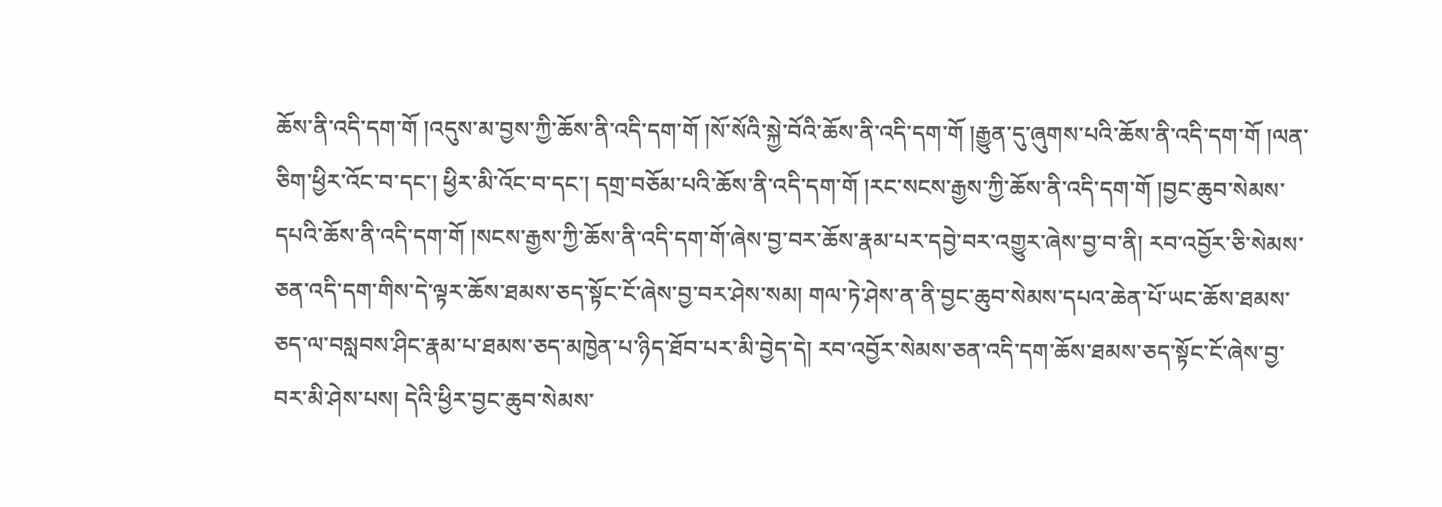ཆོས་ནི་འདི་དག་གོ །འདུས་མ་བྱས་ཀྱི་ཆོས་ནི་འདི་དག་གོ །སོ་སོའི་སྐྱེ་བོའི་ཆོས་ནི་འདི་དག་གོ །རྒྱུན་དུ་ཞུགས་པའི་ཆོས་ནི་འདི་དག་གོ །ལན་ཅིག་ཕྱིར་འོང་བ་དང་། ཕྱིར་མི་འོང་བ་དང་། དགྲ་བཅོམ་པའི་ཆོས་ནི་འདི་དག་གོ །རང་སངས་རྒྱས་ཀྱི་ཆོས་ནི་འདི་དག་གོ །བྱང་ཆུབ་སེམས་དཔའི་ཆོས་ནི་འདི་དག་གོ །སངས་རྒྱས་ཀྱི་ཆོས་ནི་འདི་དག་གོ་ཞེས་བྱ་བར་ཆོས་རྣམ་པར་དབྱེ་བར་འགྱུར་ཞེས་བྱ་བ་ནི། རབ་འབྱོར་ཅི་སེམས་ཅན་འདི་དག་གིས་དེ་ལྟར་ཆོས་ཐམས་ཅད་སྟོང་ངོ་ཞེས་བྱ་བར་ཤེས་སམ། གལ་ཏེ་ཤེས་ན་ནི་བྱང་ཆུབ་སེམས་དཔའ་ཆེན་པོ་ཡང་ཆོས་ཐམས་ཅད་ལ་བསླབས་ཤིང་རྣམ་པ་ཐམས་ཅད་མཁྱེན་པ་ཉིད་ཐོབ་པར་མི་བྱེད་དེ། རབ་འབྱོར་སེམས་ཅན་འདི་དག་ཆོས་ཐམས་ཅད་སྟོང་ངོ་ཞེས་བྱ་བར་མི་ཤེས་པས། དེའི་ཕྱིར་བྱང་ཆུབ་སེམས་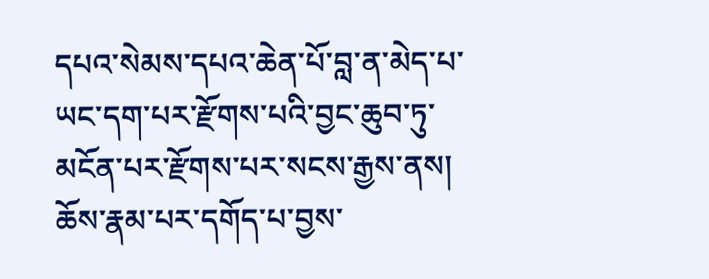དཔའ་སེམས་དཔའ་ཆེན་པོ་བླ་ན་མེད་པ་ཡང་དག་པར་རྫོགས་པའི་བྱང་ཆུབ་ཏུ་མངོན་པར་རྫོགས་པར་སངས་རྒྱས་ནས། ཆོས་རྣམ་པར་དགོད་པ་བྱས་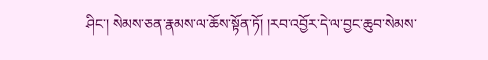ཤིང་། སེམས་ཅན་རྣམས་ལ་ཆོས་སྟོན་ཏོ། །རབ་འབྱོར་དེ་ལ་བྱང་ཆུབ་སེམས་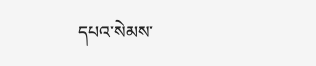དཔའ་སེམས་